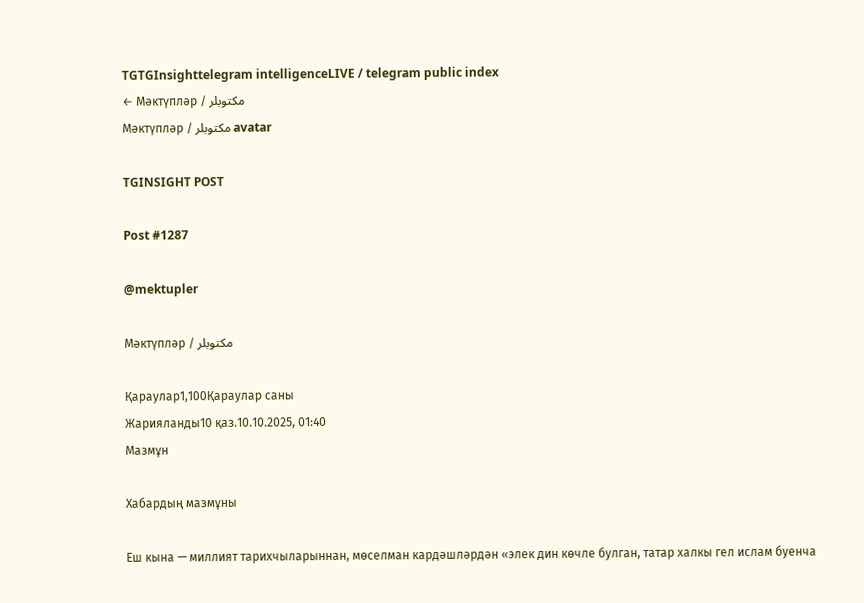TGTGInsighttelegram intelligenceLIVE / telegram public index
← Мәктүпләр / مكتوبلر
Мәктүпләр / مكتوبلر avatar

TGINSIGHT POST

Post #1287

@mektupler

Мәктүпләр / مكتوبلر

Қараулар1,100Қараулар саны
Жарияланды10 қаз.10.10.2025, 01:40
Мазмұн

Хабардың мазмұны

Еш кына — миллият тарихчыларыннан, мөселман кардәшләрдән «элек дин көчле булган, татар халкы гел ислам буенча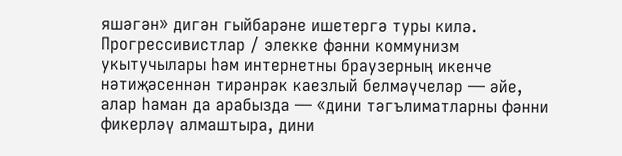яшәгән» дигән гыйбарәне ишетергә туры килә. Прогрессивистлар / элекке фәнни коммунизм укытучылары һәм интернетны браузерның икенче нәтиҗәсеннән тирәнрәк каезлый белмәүчеләр — әйе, алар һаман да арабызда — «дини тәгълиматларны фәнни фикерләү алмаштыра, дини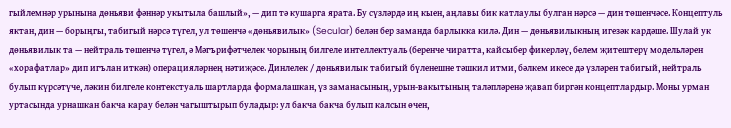гыйлемнәр урынына дөньяви фәннәр укытыла башлый», — дип тә кушарга ярата. Бу сүзләрдә иң кыен, аңлавы бик катлаулы булган нәрсә — дин төшенчәсе. Концептуль яктан, дин — борыңгы, табигый нәрсә түгел, ул төшенчә «дөньявилык» (Secular) белән бер заманда барлыкка килә. Дин — дөньявилыкның игезәк кардәше. Шулай ук дөньявилык та — нейтраль төшенчә түгел, ә Мәгърифәтчелек чорының билгеле интеллектуаль (беренче чиратта, кайсыбер фикерләү, белем җитештерү модельләрен «хорафатлар» дип игълан иткән) операцияләрнең нәтиҗәсе. Динлелек / дөньявилык табигый бүленешне тәшкил итми, бәлкем икесе дә үзләрен табигый, нейтраль булып күрсәтүче, ләкин билгеле контекстуаль шартларда формалашкан, үз заманасының, урын-вакытының таләпләренә җавап биргән концептлардыр. Моны урман уртасында урнашкан бакча карау белән чагыштырып буладыр: ул бакча бакча булып калсын өчен,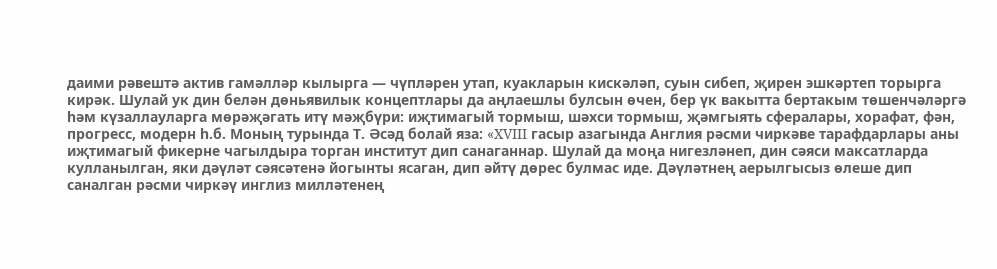даими рәвештә актив гамәлләр кылырга — чүпләрен утап, куакларын кискәләп, суын сибеп, җирен эшкәртеп торырга кирәк. Шулай ук дин белән дөньявилык концептлары да аңлаешлы булсын өчен, бер үк вакытта бертакым төшенчәләргә һәм күзаллауларга мөрәҗәгать итү мәҗбүри: иҗтимагый тормыш, шәхси тормыш, җәмгыять сфералары, хорафат, фән, прогресс, модерн һ.б. Моның турында Т. Әсәд болай яза: «XVIII гасыр азагында Англия рәсми чиркәве тарафдарлары аны иҗтимагый фикерне чагылдыра торган институт дип санаганнар. Шулай да моңа нигезләнеп, дин сәяси максатларда кулланылган, яки дәүләт сәясәтенә йогынты ясаган, дип әйтү дөрес булмас иде. Дәүләтнең аерылгысыз өлеше дип саналган рәсми чиркәү инглиз милләтенең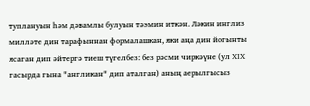туплануын һәм дәвамлы булуын тәэмин иткән. Ләкин инглиз милләте дин тарафыннан формалашкан, яки аңа дин йогынты ясаган дип әйтергә тиеш түгелбез: без рәсми чиркәүне (ул XIX гасырда гына "англикан" дип аталган) аның аерылгысыз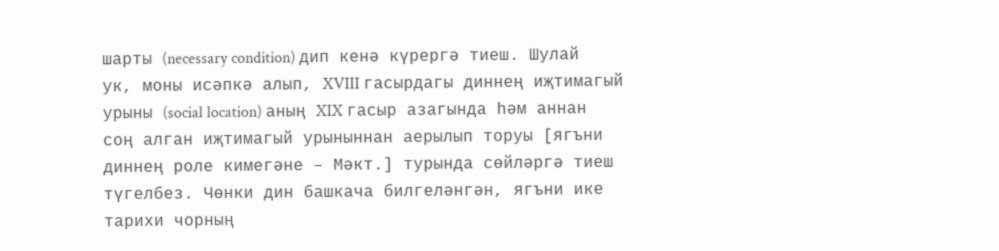шарты (necessary condition) дип кенә күрергә тиеш. Шулай ук, моны исәпкә алып, XVIII гасырдагы диннең иҗтимагый урыны (social location) аның XIX гасыр азагында һәм аннан соң алган иҗтимагый урыныннан аерылып торуы [ягъни диннең роле кимегәне – Мәкт.] турында сөйләргә тиеш түгелбез. Чөнки дин башкача билгеләнгән, ягъни ике тарихи чорның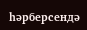һәрберсендә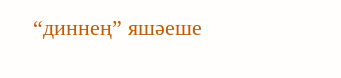“диннең” яшәеше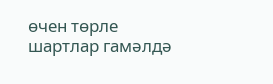өчен төрле шартлар гамәлдә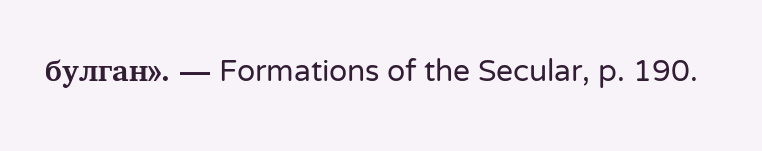булган». — Formations of the Secular, p. 190.